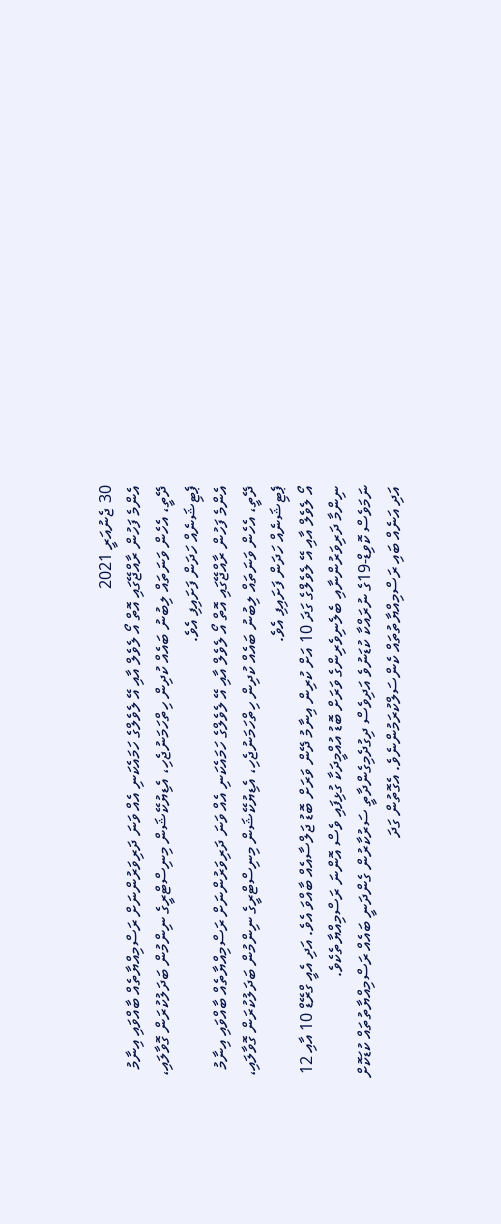30 ޖެނުއަރީ 2021
އެންމެ ފަހުން ރާއްޖޭގައި އޮތް އޯ ލެވެލް އާއި އޭ ލެވެލްގެ ހަމައެކަނި އެއް ވަނަ ދަރިވަރުންނަށް ރަސްމިއްޔާތެއް ބާއްވައި އިނާމު ދޭތީ، އެހެން ވަނަތައް ލިބުނު ބައެއް ކުދިން ހިތްހަމަނުޖެހި، އެޑިޔުކޭޝަން މިނިސްޓްރީގެ ނިންމުން ބަދަލުކުރަން ގޮވާލައި، ޕެޓިޝަނެއް ހަދަން ފަށައިފި އެވެ.
އެންމެ ފަހުން ރާއްޖޭގައި އޮތް އޯ ލެވެލް އާއި އޭ ލެވެލްގެ ހަމައެކަނި އެއް ވަނަ ދަރިވަރުންނަށް ރަސްމިއްޔާތެއް ބާއްވައި އިނާމު ދޭތީ، އެހެން ވަނަތައް ލިބުނު ބައެއް ކުދިން ހިތްހަމަނުޖެހި، އެޑިޔުކޭޝަން މިނިސްޓްރީގެ ނިންމުން ބަދަލުކުރަން ގޮވާލައި، ޕެޓިޝަނެއް ހަދަން ފަށައިފި އެވެ.
އޯ ލެވެލް އާއި އޭ ލެވެލްގެ ގަދަ 10 އަށް ކުރިން އިނާމު ދޭން ވަރަށް ބޮޑު ޖަލްސާއެއް ބާއްވަ އެވެ. އަދި އެއީ ގްރޭޑް 10 އާއި 12 ނިންމާ ދަރިވަރުންނާއި ބެލެނިވެރިންގެ ވަރަށް ބޮޑު އުއްމީދަކާ ގުޅިފައި ވެސް އޮންނަ ރަސްމިއްޔާތެކެވެ.
ނަމަވެސް ކޮވިޑް-19ގެ ނުރައްކާ ކުޑަނުވެ އަދިވެސް ދިގުދެމިގެންދާތީ ސަރުކާރުން ގެންދަނީ ބައެއް ރަސްމިއްޔާތުތައް ކުޑަކޮށް އަދި އަނެއް ބައި ރަސްމިއްޔާތުތައް ކެންސަލްކުރަމުންނެވެ. އެގޮތުން ގަދަ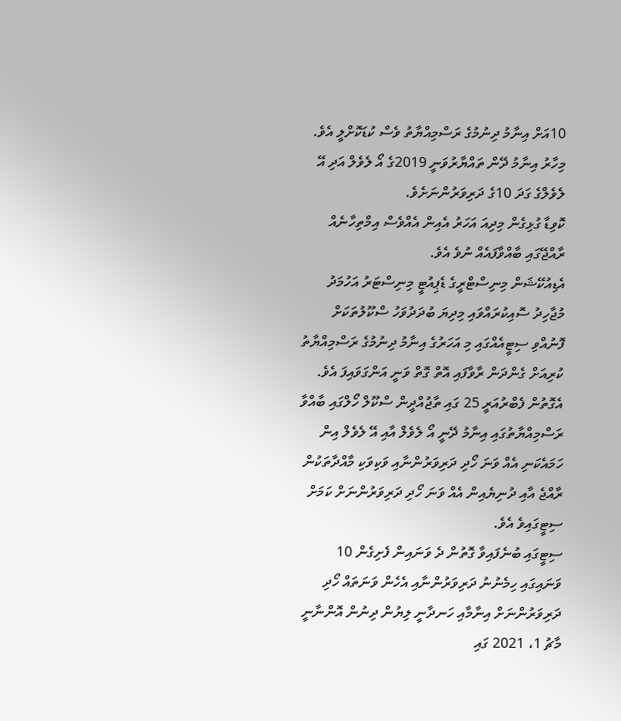10އަށް އިނާމު ދިނުމުގެ ރަސްމިއްޔާތު ވެސް ކުޑަކޮށްލީ އެވެ.
މިހާރު އިނާމު ދޭން ތައްޔާރުވަނީ 2019ގެ އޯ ލެވެލް އަދި އޭ ލެވެލްގެ ގަދަ 10ގެ ދަރިވަރުންނަށެވެ.
ކޮވިޑާ ގުޅިގެން މިދިއަ އަހަރު އެއިން އެއްވެސް އިމްތިހާނެއް ރާއްޖޭގައި ބާއްވާފައެއް ނުވެ އެވެ.
އެޑިއުކޭޝަން މިނިސްޓްރީގެ ޑެޕިއުޓީ މިނިސްޓަރު އަހުމަދު މުޖާހިދު ސޮއިކުރައްވައި މިދިޔަ ބުދަދުވަހު ސްކޫލުތަކަށް ފޮނުއްވި ސިޓީއެއްގައި މި އަހަރުގެ އިނާމު ދިނުމުގެ ރަސްމިއްޔާތު ކުރިއަށް ގެންދަން ރާވާފައި އޮތް ގޮތް ވަނީ އަންގަވައިފަ އެވެ. އެގޮތުން ފެބްރުއަރީ 25 ގައި ތާޖުއްދީން ސްކޫލް ހޯލްގައި ބާއްވާ ރަސްމިއްޔާތުގައި އިނާމު ދޭނީ އޯ ލެވެލް އާއި އޭ ލެވެލް އިން ހަމައެކަނި އެއް ވަނަ ހޯދި ދަރިވަރުންނާއި ވަކިވަކި މާއްދާތަކުން ރާއްޖެ އާއި ދުނިޔެއިން އެއް ވަނަ ހޯދި ދަރިވަރުންނަށް ކަމަށް ސިޓީގައިވެ އެވެ.
ސިޓީގައި ބުނެފައިވާ ގޮތުން ދެ ވަނައިން ފެށިގެން 10 ވަނައިގައި ހިމެނުނު ދަރިވަރުންނާއި އެހެން ވަނަތައް ހޯދި ދަރިވަރުންނަށް އިނާމާއި ހަނދާނީ ލިޔުން ދިނުން އޮންނާނީ މާޗު 1، 2021 ގައި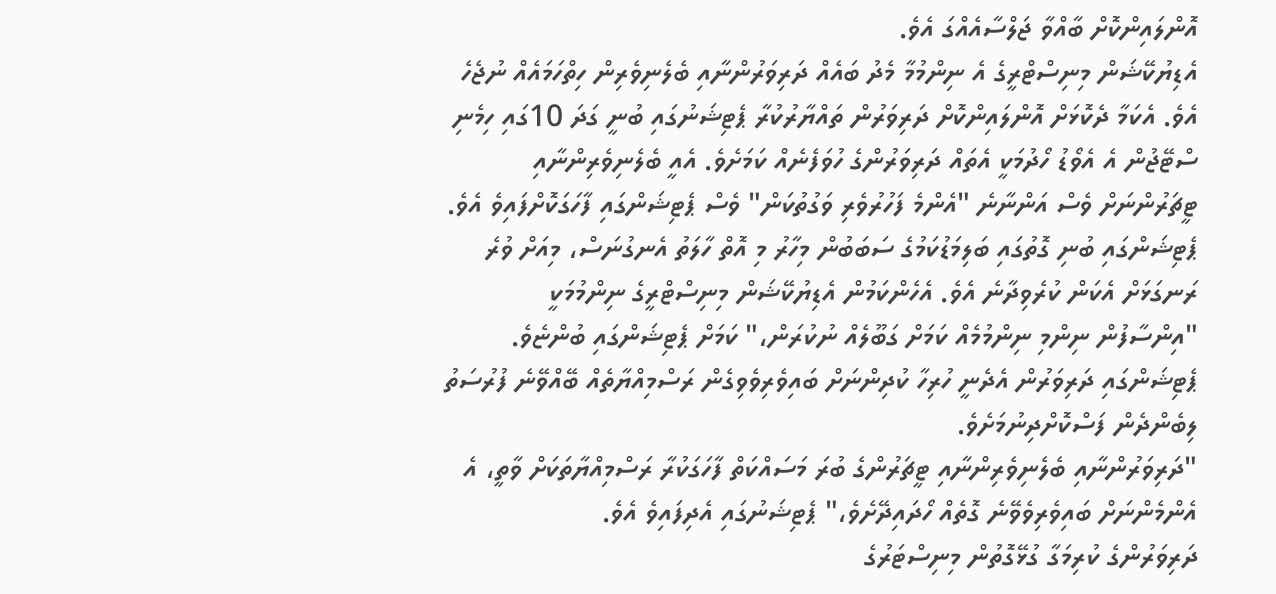އޮންލައިންކޮށް ބާއްވާ ޖަލްސާއެއްގަ އެވެ.
އެޑިޔުކޭޝަން މިނިސްޓްރީގެ އެ ނިންމުމާ މެދު ބައެއް ދަރިވަރުންނާއި ބެލެނިވެރިން ހިތްހަމައެއް ނުޖެހެ އެވެ. އެކަމާ ދެކޮޅަށް އޮންލައިންކޮށް ދަރިވަރުން ތައްޔާރުކުރާ ޕެޓިޝަނުގައި ބުނީ ގަދަ 10ގައި ހިމެނި ސްޓޭޖުން އެ އެވޯޑު ހޯދުމަކީ އެތައް ދަރިވަރުންގެ ހުވަފެނެއް ކަމަށެވެ. އެއީ ބެލެނިވެރިންނާއި ޓީޗަރުންނަށް ވެސް އަންނާނެ "އެންމެ ފަހުރުވެރި ވަގުތުކަން" ވެސް ޕެޓިޝަންގައި ފާހަގަކޮށްފައިވެ އެވެ.
ޕެޓިޝަންގައި ބުނި ގޮތުގައި ބަލިމަޑުކަމުގެ ސަބަބުން މިހާރު މި އޮތް ހާލަތު އެނގުނަސް، މިއަށް ވުރެ ރަނގަޅަށް އެކަން ކުރެވިދާނެ އެވެ. އެހެންކަމުން އެޑިޔުކޭޝަން މިނިސްޓްރީގެ ނިންމުމަކީ "އިންސާފުން ނިންމި ނިންމުމެއް ކަމަށް ގަބޫލެއް ނުކުރަން،" ކަމަށް ޕެޓިޝަންގައި ބުންޏެވެ.
ޕެޓިޝަންގައި ދަރިވަރުން އެދެނީ ހުރިހާ ކުދިންނަށް ބައިވެރިވެވިގެން ރަސްމިއްޔާތެއް ބޭއްވޭނެ ފުރުސަތު ލިބެންދެން ފަސްކޮށްދިނުމަށެވެ.
"ދަރިވަރުންނާއި ބެލެނިވެރިންނާއި ޓީޗަރުންގެ ބުރަ މަސައްކަތް ފާހަގަކުރާ ރަސްމިއްޔާތަކަށް ވާތީ، އެ އެންމެންނަށް ބައިވެރިވެވޭނެ ގޮތެއް ހޯދައިދޭށެވެ،" ޕެޓިޝަނުގައި އެދިފައިވެ އެވެ.
ދަރިވަރުންގެ ކުރިމަގާ ގުޅޭގޮތުން މިނިސްޓަރުގެ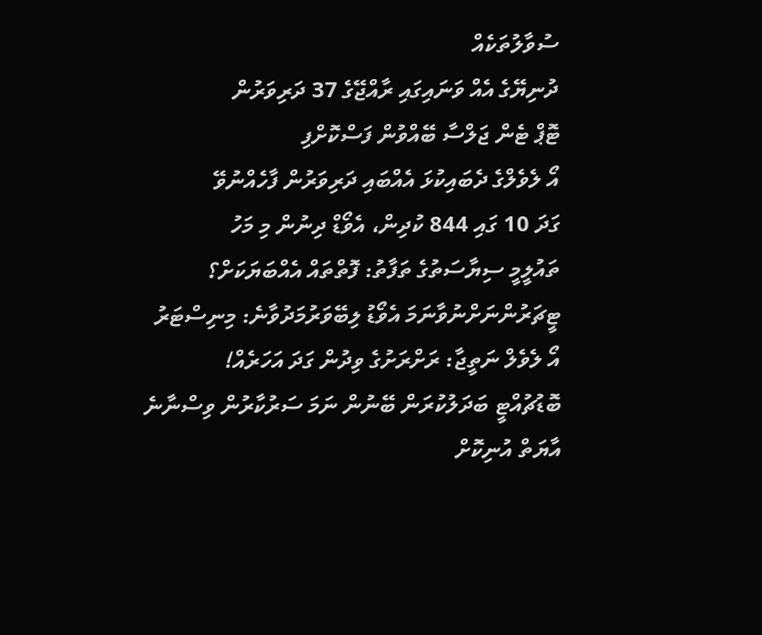ސުވާލުތަކެއް
ދުނިޔޭގެ އެއް ވަނައިގައި ރާއްޖޭގެ 37 ދަރިވަރުން
ޓޮޕް ޓެން ޖަލްސާ ބޭއްވުން ފަސްކޮށްފި
އޯ ލެވެލްގެ ދެބައިކުޅަ އެއްބައި ދަރިވަރުން ފާހެއްނުވޭ
ގަދަ 10 ގައި 844 ކުދިން، އެވޯޑް ދިނުން މި މަހު
ތައުލީމީ ސިޔާސަތުގެ ތަފާތު: ފޮތްތައް އެއްބަޔަކަށް؟
ޓީޗަރުންނަށްނުވާނަމަ އެވޯޑު ލިބޭވަރުމަދުވާނެ: މިނިސްޓަރު
އޯ ލެވެލް ނަތީޖާ: ރަށްރަށުގެ ވިދުން ގަދަ އަހަރެއް!
ބޮޑުޗުއްޓީ ބަދަލުކުރަން ބޭނުން ނަމަ ސަރުކާރުން ވިސްނާނެ
އާޔަތް އުނިކޮށް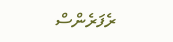ރެފަރެންސް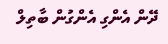ދޭން އެންގި އެންގުން ބާތިލް